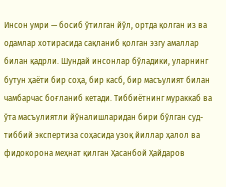Инсон умри — босиб ўтилган йўл, ортда қолган из ва одамлар хотирасида сақланиб қолган эзгу амаллар билан қадрли. Шундай инсонлар бўладики, уларнинг бутун ҳаёти бир соҳа, бир касб, бир масъулият билан чамбарчас боғланиб кетади. Тиббиётнинг мураккаб ва ўта масъулиятли йўналишларидан бири бўлган суд-тиббий экспертиза соҳасида узоқ йиллар ҳалол ва фидокорона меҳнат қилган Ҳасанбой Ҳайдаров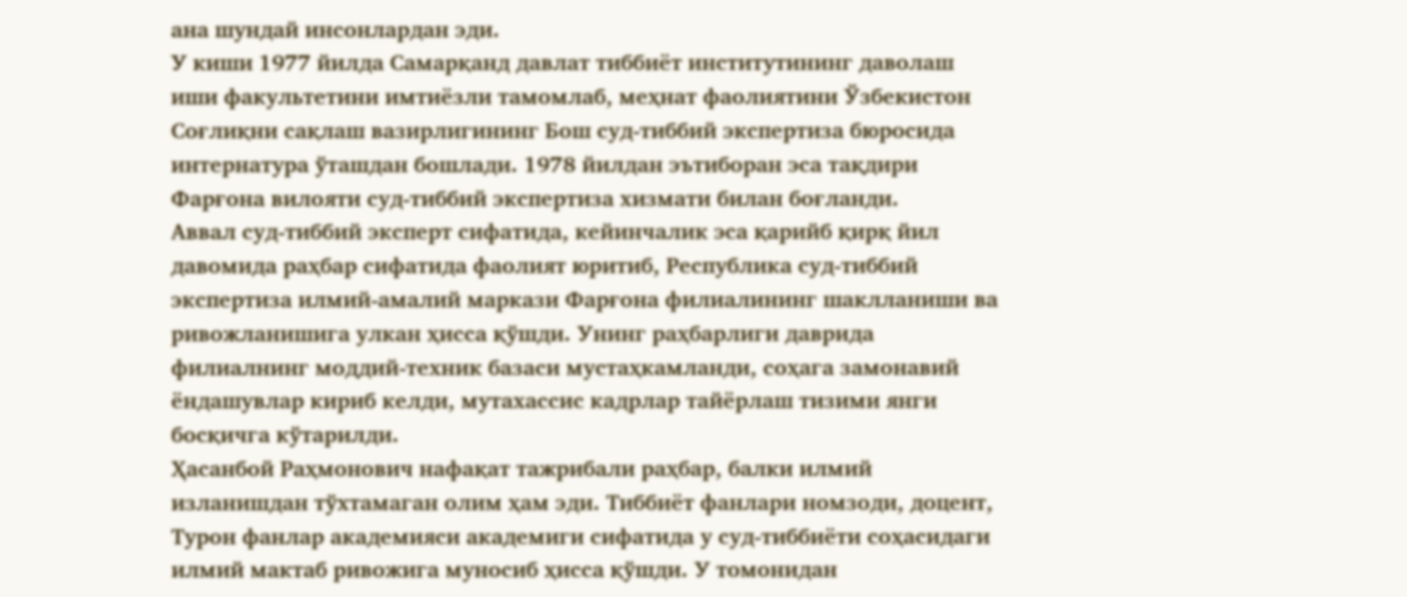ана шундай инсонлардан эди.
У киши 1977 йилда Самарқанд давлат тиббиёт институтининг даволаш иши факультетини имтиёзли тамомлаб, меҳнат фаолиятини Ўзбекистон Соғлиқни сақлаш вазирлигининг Бош суд-тиббий экспертиза бюросида интернатура ўташдан бошлади. 1978 йилдан эътиборан эса тақдири Фарғона вилояти суд-тиббий экспертиза хизмати билан боғланди.
Аввал суд-тиббий эксперт сифатида, кейинчалик эса қарийб қирқ йил давомида раҳбар сифатида фаолият юритиб, Республика суд-тиббий экспертиза илмий-амалий маркази Фарғона филиалининг шаклланиши ва ривожланишига улкан ҳисса қўшди. Унинг раҳбарлиги даврида филиалнинг моддий-техник базаси мустаҳкамланди, соҳага замонавий ёндашувлар кириб келди, мутахассис кадрлар тайёрлаш тизими янги босқичга кўтарилди.
Ҳасанбой Раҳмонович нафақат тажрибали раҳбар, балки илмий изланишдан тўхтамаган олим ҳам эди. Тиббиёт фанлари номзоди, доцент, Турон фанлар академияси академиги сифатида у суд-тиббиёти соҳасидаги илмий мактаб ривожига муносиб ҳисса қўшди. У томонидан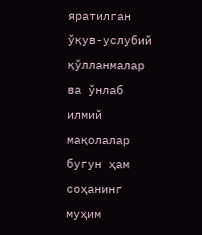яратилган ўқув-услубий қўлланмалар ва ўнлаб илмий мақолалар бугун ҳам соҳанинг муҳим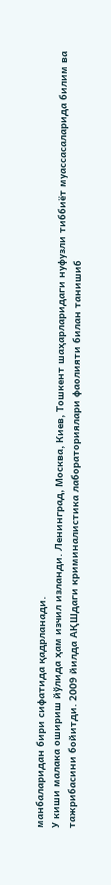манбаларидан бири сифатида қадрланади.
У киши малака ошириш йўлида ҳам изчил изланди. Ленинград, Москва, Киев, Тошкент шаҳарларидаги нуфузли тиббиёт муассасаларида билим ва тажрибасини бойитди. 2009 йилда АҚШдаги криминалистика лабораториялари фаолияти билан танишиб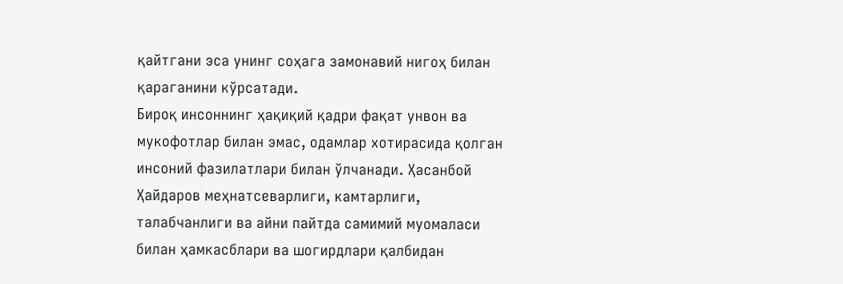қайтгани эса унинг соҳага замонавий нигоҳ билан қараганини кўрсатади.
Бироқ инсоннинг ҳақиқий қадри фақат унвон ва мукофотлар билан эмас, одамлар хотирасида қолган инсоний фазилатлари билан ўлчанади. Ҳасанбой Ҳайдаров меҳнатсеварлиги, камтарлиги, талабчанлиги ва айни пайтда самимий муомаласи билан ҳамкасблари ва шогирдлари қалбидан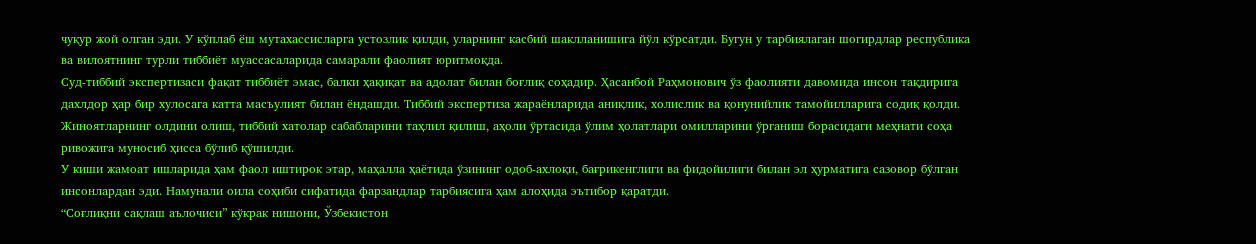чуқур жой олган эди. У кўплаб ёш мутахассисларга устозлик қилди, уларнинг касбий шаклланишига йўл кўрсатди. Бугун у тарбиялаган шогирдлар республика ва вилоятнинг турли тиббиёт муассасаларида самарали фаолият юритмоқда.
Суд-тиббий экспертизаси фақат тиббиёт эмас, балки ҳақиқат ва адолат билан боғлиқ соҳадир. Ҳасанбой Раҳмонович ўз фаолияти давомида инсон тақдирига дахлдор ҳар бир хулосага катта масъулият билан ёндашди. Тиббий экспертиза жараёнларида аниқлик, холислик ва қонунийлик тамойилларига содиқ қолди. Жиноятларнинг олдини олиш, тиббий хатолар сабабларини таҳлил қилиш, аҳоли ўртасида ўлим ҳолатлари омилларини ўрганиш борасидаги меҳнати соҳа ривожига муносиб ҳисса бўлиб қўшилди.
У киши жамоат ишларида ҳам фаол иштирок этар, маҳалла ҳаётида ўзининг одоб-ахлоқи, бағрикенглиги ва фидойилиги билан эл ҳурматига сазовор бўлган инсонлардан эди. Намунали оила соҳиби сифатида фарзандлар тарбиясига ҳам алоҳида эътибор қаратди.
“Соғлиқни сақлаш аълочиси” кўкрак нишони, Ўзбекистон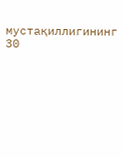мустақиллигининг 30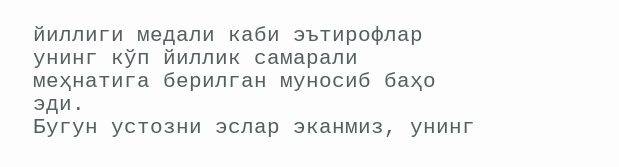йиллиги медали каби эътирофлар унинг кўп йиллик самарали меҳнатига берилган муносиб баҳо эди.
Бугун устозни эслар эканмиз, унинг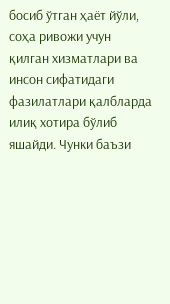босиб ўтган ҳаёт йўли, соҳа ривожи учун қилган хизматлари ва инсон сифатидаги фазилатлари қалбларда илиқ хотира бўлиб яшайди. Чунки баъзи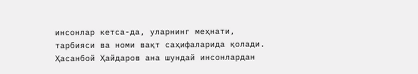инсонлар кетса-да, уларнинг меҳнати, тарбияси ва номи вақт саҳифаларида қолади. Ҳасанбой Ҳайдаров ана шундай инсонлардан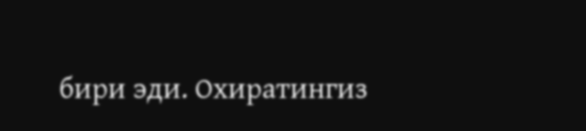бири эди. Охиратингиз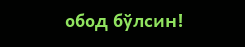обод бўлсин!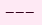———